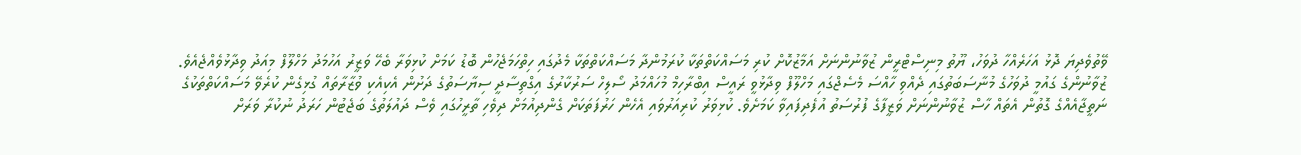ވޭތުވެދިޔަ ދޮޅު އަހަރެއްހާ ދުވަހު، ޔޫތު މިނިސްޓްރީން ޒުވާނުންނަށް އަމާޒުކޮށް ކުރި މަސައްކަތްތަކާ ކުރަމުންދާ މަސައްކަތްތަކާ މެދުގައި ހިތްހަމަޖެހުން ބޮޑު ކަމަށް ކުޅިވަރާ ބެހޭ ވަޒީރު އަހުމަދު މަހްލޫފް މިއަދު ވިދާޅުވެއްޖެއެވެ.
ޒުވާނުންގެ ގައުމީ ދުވަހުގެ މުނާސަބަތުގައި ދެއްވި ހާއްސަ މެސެޖްގައި މަހްލޫފް ވިދާޅުވީ ރައީސް އިބްރާހިމް މުހައްމަދު ސޯލިހް ސަރުކާރުގެ އިގްތިސާދީ ސިޔާސަތުގެ ދަށުން އެކިއެކި ވުޒާރާތައް ގުޅިގެން ކުރެވޭ މަސައްކަތްތަކުގެ ނަތީޖާއެއްގެ ގޮތުން އެތައް ހާސް ޒުވާނުންނަށް ވަޒީފާގެ ފުރުސަތު އުފެދިފައިވާ ކަމަށެވެ. ކުޅިވަރު ކުރިއަރުވައި އެހެން ހަރުފަތަކަށް ގެންދިއުމަށް ދިވެހި ތާރީހުގައި ވެސް ދައުލަތުގެ ބަޖެޓުން ހަރަދު ނުކުރާ ވަރަށް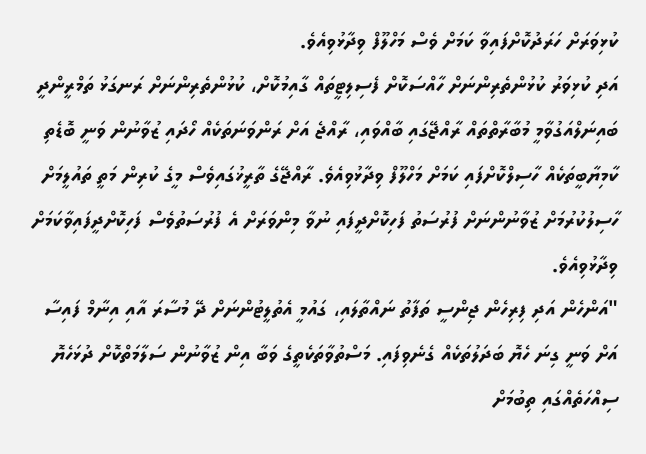ކުޅިވަރަށް ހަރަދުކޮށްފައިވާ ކަމަށް ވެސް މަހްލޫފް ވިދާޅުވިއެވެ.
އަދި ކުޅިވަރު ކުޅުންތެރިންނަށް ހާއްސަކޮށް ފެސިލިޓީތައް ގާއިމުކޮށް، ކުޅުންތެރިންނަށް ރަނގަޅު ތަމްރީންދީ ބައިނަލްއަގުވާމީ މުބާރާތްތައް ރާއްޖޭގައި ބާއްވައި، ރާއްޖެ އަށް ރަންވަނަތަކެއް ހޯދައި ޒުވާނުން ވަނީ ބޮޑެތި ކާމިޔާބީތަކެއް ހާސިލްކޮށްފައި ކަމަށް މަހްލޫފް ވިދާޅުވިއެވެ. ރާއްޖޭގެ ތާރީޚުގައިވެސް މީގެ ކުރިން މަތީ ތައުލީމަށް ހާސިލުކުރުމަށް ޒުވާނުންނަށް ފުރުސަތު ފަހިކޮށްދީފައި ނުވާ މިންވަރަށް އެ ފުރުސަތުވެސް ފަހިކޮށްދީފައިވާކަމަށް ވިދާޅުވިއެވެ.
"އަންހެން އަދި ފިރިހެން ޖިންސީ ތަފާތު ނައްތާލައި، ގައުމީ އެތުލީޓުންނަށް ދޭ މުސާރަ އާއި އިނާމް ފައިސާ އަށް ވަނީ ގިނަ ހެޔޮ ބަދަލުތަކެއް ގެނެވިފައި. މަސްތުވާތަކެތީގެ ވަބާ އިން ޒުވާނުން ސަލާމަތްކޮށް ދުޅަހެޔޮ ސިއްހަތެއްގައި ތިބުމަށް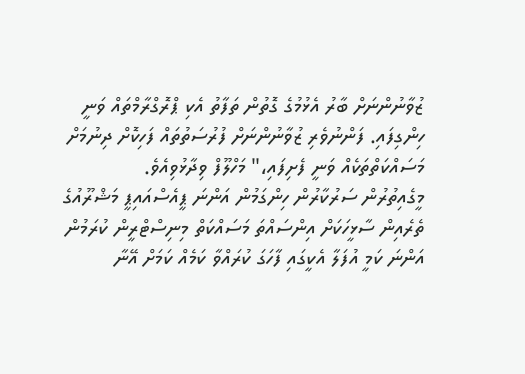ޒުވާނުންނަށް ބާރު އެޅުމުގެ ގޮތުން ތަފާތު އެކި ޕްރޮގްރާމްތައް ވަނީ ހިންގިފައި. ފަންނުވެރި ޒުވާނުންނަށް ފުރުސަތުތައް ފަހިކޮށް ދިނުމަށް މަސައްކަތްތަކެއް ވަނީ ފެށިފައި،" މަހްލޫފް ވިދާޅުވިއެވެ.
މީގެއިތުރުން ސަރުކާރުން ހިންގަމުން އަންނަ ޕީއެސްއައިޕީ މަޝްރޫއުގެ ތެރެއިން ސާޅީހަކަށް އިންސައްތަ މަސައްކަތް މިނިސްޓްރީން ކުރަމުން އަންނަ ކަމީ އުފަލާ އެކީގައި ފާހަގަ ކުރައްވާ ކަމެއް ކަމަށް އޭނާ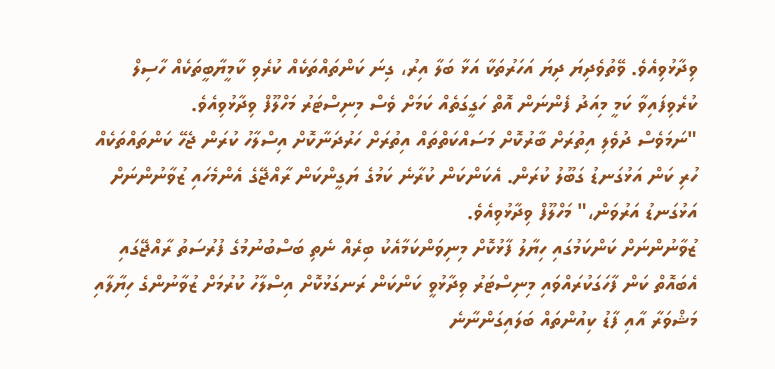ވިދާޅުވިއެވެ. ވޭތުވެދިޔަ ދިޔަ އަހަރުތަކާ އަޅާ ބަލާ އިރު، ގިނަ ކަންތައްތަކެއް ކުރެވި ކާމީޔާބީތަކެއް ހާސިލް ކުރެވިފައިވާ ކަމީ މިއަދު ފެންނަން އޮތް ހަގީގަތެއް ކަމަށް ވެސް މިނިސްޓަރު މަހްލޫފް ވިދާޅުވިއެވެ.
"ނަމަވެސް ދުވެލި އިތުރަށް ބާރުކޮށް މަސައްކަތްތައް އިތުރަށް ހަރުދަނާކޮށް އިސްލާހު ކުރަން ޖެހޭ ކަންތައްތަކެއް ހުރި ކަން އަޅުގަނޑު ގަބޫލު ކުރަން. އެކަންކަން ކުރާނެ ކަމުގެ ޔަގީންކަން ރާއްޖޭގެ އެންމެހައި ޒުވާނުންނަށް އަޅުގަނޑު އަރުވަން،" މަހްލޫފް ވިދާޅުވިއެވެ.
ޒުވާނުންނަށް ކަންކަމުގައި ހިޔާލު ފާޅުކޮށް މިނިވަންކަމާއެކު ބިރެއް ނެތި ބަސްބުނުމުގެ ފުރުސަތު ރާއްޖޭގައި އެބައޮތް ކަން ފާހަގަކުރައްވައި މިނިސްޓަރު ވިދާޅުވީ ކަންކަން ރަނގަޅުކޮށް އިސްލާހު ކުރުމަށް ޒުވާނުންގެ ހިޔާލާއި މަޝްވަރާ އާއި ފާޑު ކިއުންތައް ބަލައިގަންނާނެ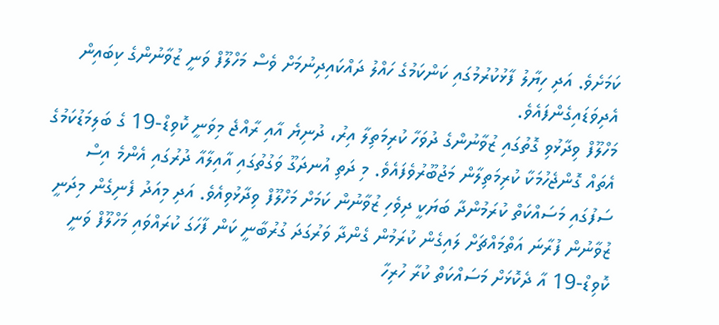ކަމަށެވެ. އަދި ހިޔާލު ފާޅުކުރުމުގައި ކަންކަމުގެ ހައްލު ދައްކައިދިނުމަށް ވެސް މަހްލޫފް ވަނީ ޒުވާނުންގެ ކިބައިން އެދިވަޑައިގެންފައެވެ.
މަހްލޫފް ވިދާޅުވި ގޮތުގައި ޒުވާނުންގެ ދުވަހާ ކުރިމަތިލާ އިރު، ދުނިޔެ އާއި ރާއްޖެ މިވަނީ ކޮވިޑް-19 ގެ ބަލިމަޑުކަމުގެ އެތައް ގޮންޖެހުމަކާ ކުރިމަތިލާން މަޖުބޫރުވެފައެވެ. މި ދަތި އުނދަގޫ ވަގުތުގައި އާއިލާއާ ދުރުގައި އެންމެ އިސް ސަފުގައި މަސައްކަތް ކުރަމުންދާ ބަޔަކީ ދިވެހި ޒުވާނުން ކަމަށް މަހްލޫފް ވިދާޅުވިއެވެ. އަދި މިއަދު ފެނިގެން މިދަނީ ޒުވާނުން ފުރާނަ އަތްމައްޗަށް ލައިގެން ކުރަމުން ގެންދާ ވަރުގަދަ ގުރުބާނީ ކަން ފާހަގަ ކުރައްވައި މަހްލޫފް ވަނީ ކޮވިޑް-19 އާ ދެކޮޅަށް މަސައްކަތް ކުރާ ހުރިހާ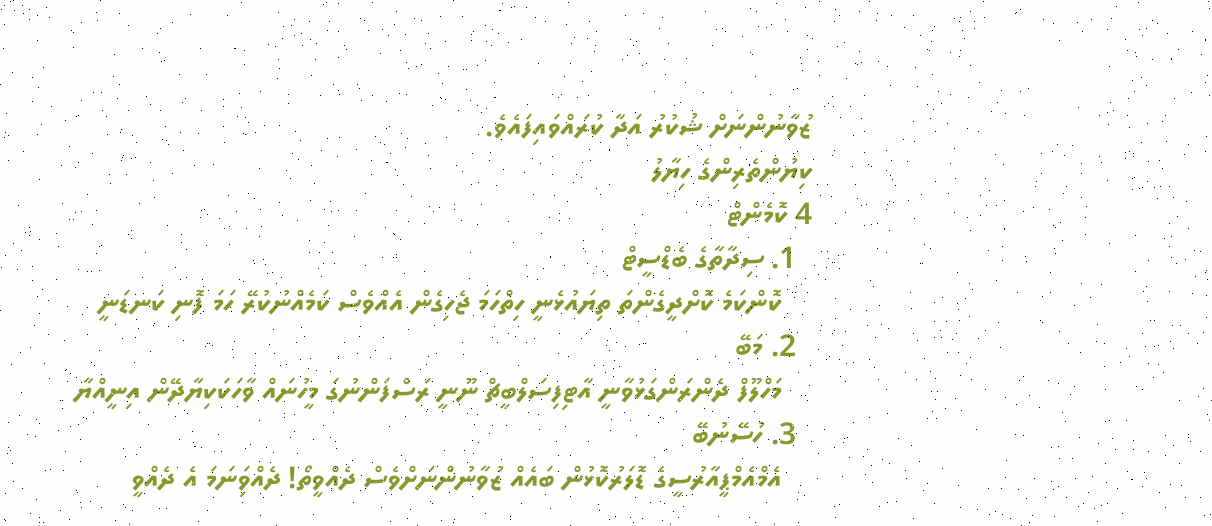ޒުވާނުންނަށް ޝުކުރު އަދާ ކުރައްވައިފައެވެ.
ކިޔުންތެރިންގެ ހިޔާލު
4 ކޮމެންޓް
  1. ސިދާތާގެ ބެޑްސީޓް
    ކޮންކަމެ ކޮށްދީގެންތަ ތިޔައުޅެނީ ހިތްހަމަ ޖެހިގެން އެއްވެސް ކަމެއްނުކުރޭ ހަމަ ފޮނި ކަނޑަނީ
  2. މަބޭ
    މަހްލޫފް ދެންރަންގަޅުވާނީ އާޓިފިސަލްބީޗް ނޫނީ ރަސްފަންނުގަ މީހުނައް ވާހަކަކިޔާދޭން އިނީއްޔާ
  3. ހުސޭނުބޭ
    އެމްއެމްޕީއާރުސީގެ ޑޮލަރުކޮޅުން ބައެއް ޒުވާނުންނަށްވެސް ދެއްވީތޯ! ދެއްވިަނަމަ އެ ދެއްވީ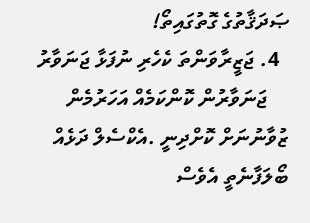ޞަދަޤާތުގެ ގޮތުގައިތޯ!
  4. ޖަޒީރާވަންތަ ކެހެރި ނުފަޅާ ޖަނަވާރު
    ޖަނަވާރުން ކޮންކަމެއް އަހަރުމެން ޒުވާނުނަށް ކޮށްދިނީ .އެކްސެލް ދަޅެއް ބޯލަފާނެތީ އެވެސް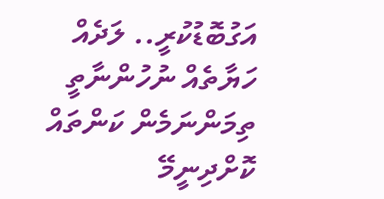އަގުބޮޑުކުރީ.. ލަދެއް ހަޔާތެއް ނުހުންނާތީ ތިމަންނަމެން ކަންތައް ކޮށްދިނީމޭ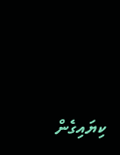ކިޔައިގެން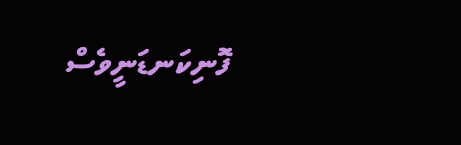ފޮނިކަނޑަނީވެސް